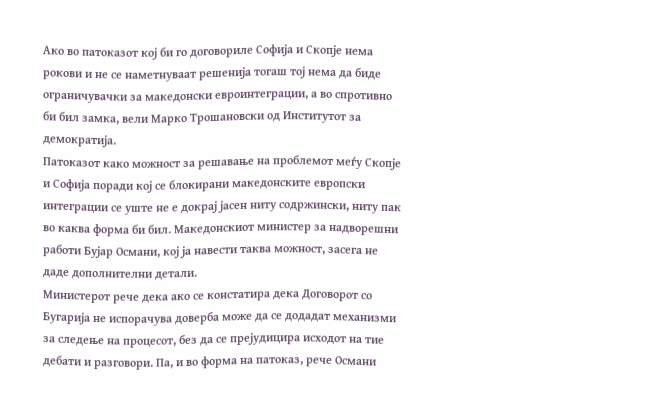Ако во патоказот кој би го договориле Софија и Скопје нема рокови и не се наметнуваат решенија тогаш тој нема да биде ограничувачки за македонски евроинтеграции, а во спротивно би бил замка, вели Марко Трошановски од Институтот за демократија.
Патоказот како можност за решавање на проблемот меѓу Скопје и Софија поради кој се блокирани македонските европски интеграции се уште не е докрај јасен ниту содржински, ниту пак во каква форма би бил. Македонскиот министер за надворешни работи Бујар Османи, кој ја навести таква можност, засега не даде дополнителни детали.
Министерот рече дека ако се констатира дека Договорот со Бугарија не испорачува доверба може да се додадат механизми за следење на процесот, без да се прејудицира исходот на тие дебати и разговори. Па, и во форма на патоказ, рече Османи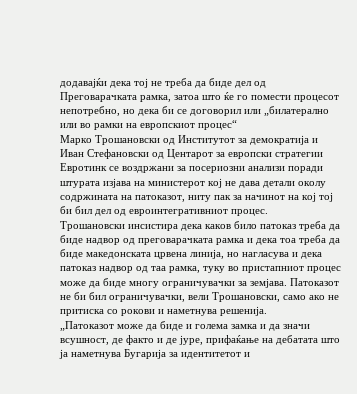додавајќи дека тој не треба да биде дел од Преговарачката рамка, затоа што ќе го помести процесот непотребно, но дека би се договорил или „билатерално или во рамки на европскиот процес“
Марко Трошановски од Институтот за демократија и Иван Стефановски од Центарот за европски стратегии Евротинк се воздржани за посериозни анализи поради штурата изјава на министерот кој не дава детали околу содржината на патоказот, ниту пак за начинот на кој тој би бил дел од евроинтегративниот процес.
Трошановски инсистира дека каков било патоказ треба да биде надвор од преговарачката рамка и дека тоа треба да биде македонската црвена линија, но нагласува и дека патоказ надвор од таа рамка, туку во пристапниот процес може да биде многу ограничувачки за земјава. Патоказот не би бил ограничувачки, вели Трошановски, само ако не притиска со рокови и наметнува решенија.
„Патоказот може да биде и голема замка и да значи всушност, де факто и де јуре, прифаќање на дебатата што ја наметнува Бугарија за идентитетот и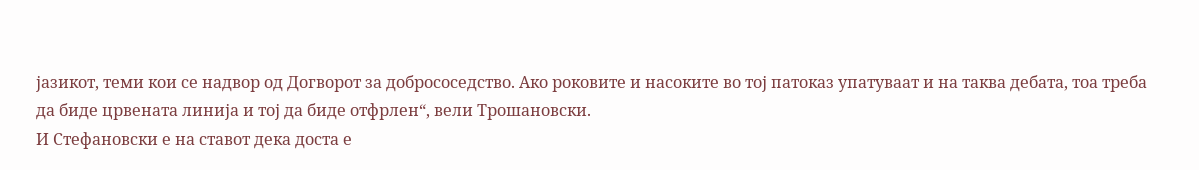јазикот, теми кои се надвор од Догворот за добрососедство. Ако роковите и насоките во тој патоказ упатуваат и на таква дебата, тоа треба да биде црвената линија и тој да биде отфрлен“, вели Трошановски.
И Стефановски е на ставот дека доста е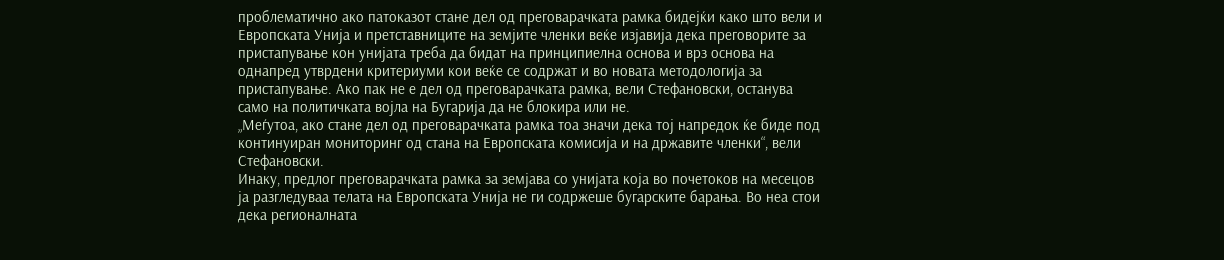проблематично ако патоказот стане дел од преговарачката рамка бидејќи како што вели и Европската Унија и претставниците на земјите членки веќе изјавија дека преговорите за пристапување кон унијата треба да бидат на принципиелна основа и врз основа на однапред утврдени критериуми кои веќе се содржат и во новата методологија за пристапување. Ако пак не е дел од преговарачката рамка, вели Стефановски, останува само на политичката војла на Бугарија да не блокира или не.
„Меѓутоа, ако стане дел од преговарачката рамка тоа значи дека тој напредок ќе биде под континуиран мониторинг од стана на Европската комисија и на државите членки“, вели Стефановски.
Инаку, предлог преговарачката рамка за земјава со унијата која во почетоков на месецов ја разгледуваа телата на Европската Унија не ги содржеше бугарските барања. Во неа стои дека регионалната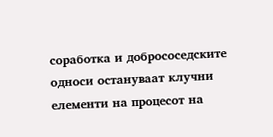соработка и добрососедските односи остануваат клучни елементи на процесот на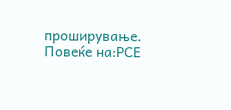проширување.
Повеќе на:РСЕ